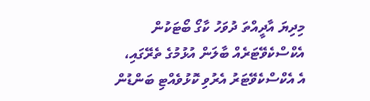މިދިޔަ އާދީއްތަ ދުވަހު ކާގޯ ބޯޓަކުން އެކްސްކެވޭޓަރެއް ބާލަން އުޅުމުގެ ތެރޭގައި، އެ އެކްސްކެވޭޓަރު އެރުވި ކޮޅުވެއްޓި ބަންޑުން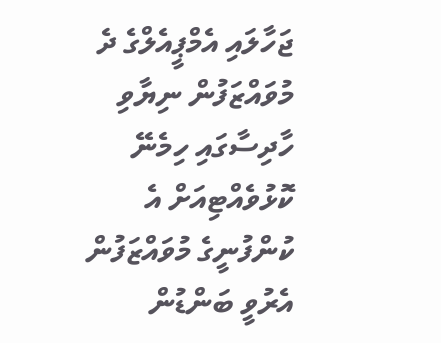ޖަހާލައި އެމްޕީއެލްގެ ދެ މުވައްޒަފުން ނިޔާވި ހާދިސާގައި ހިމެނޭ ކޮޅުވެއްޓިއަށް އެ ކުންފުނީގެ މުވައްޒަފުން އެރުވީ ބަންޑުން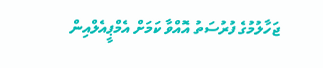ޖަހާލުމުގެ ފުރުސަތު އޮއްވާ ކަމަށް އެމްޕީއެލްއިން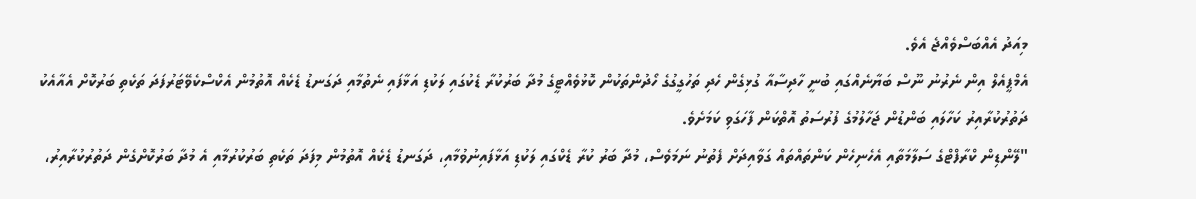މިއަދު އެއްބަސްވެއްޖެ އެވެ.
އެމްޕީއެލް އިން ނެރުނު ނޫސް ބަޔާނެއްގައި ބުނީ ހާދިސާއާ ގުޅިގެން ހެދި ތަހުގީގުގެ ހޯދުންތަކުން ކޮޅުވެއްޓީގެ މުދާ ބަރުކުރާ ޑެކުގައި ލަކުޑި އަޅާފައި ނެތުމާއި ދަގަނޑު ޑެކެއް އޮތުމުން އެކްސްކެވޭޓަރުފަދަ ތަކެތި ބަރުކޮށް އެއާއެކު ދަތުރުކުރާއިރު ކަހާލައި ބަންޑުން ޖަހާލުމުގެ ފުރުސަތު އޮތްކަން ފާހަގަވި ކަމަށެވެ.
"ލޭންޑިން ކްރާފްޓްގެ ސަލާމަތާއި އެހެނިހެން ކަންތައްތައް ގަވާއިދަށް ފެތުނު ނަމަވެސް، މުދާ ބަރު ކުރާ ޑެކްގައި ލަކުޑި އަޅާފައިނުވުމާއި، ދަގަނޑު ޑެކެއް އޮތުމުން މިފަދަ ތަކެތި ބަރުކުރުމާއި އެ މުދާ ބަރުކޮށްގެން ދަތުރުކުރާއިރު،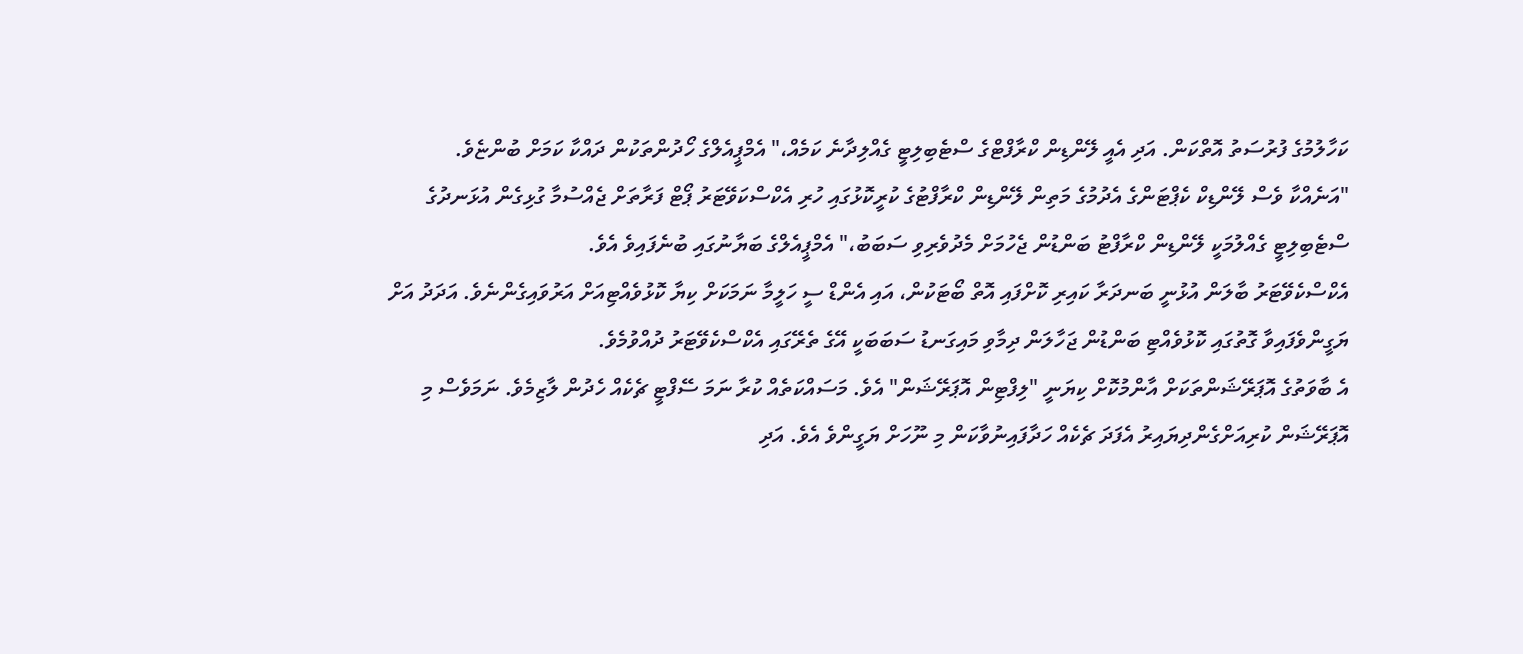ކަހާލުމުގެ ފުރުސަތު އޮތްކަން. އަދި އެއީ ލޭންޑިން ކްރާފްޓްގެ ސްޓެބިލިޓީ ގެއްލިދާނެ ކަމެއް،" އެމްޕީއެލްގެ ހޯދުންތަކުން ދައްކާ ކަމަށް ބުންޏެވެ.
"އަނެއްކާ ވެސް ލޭންޑިކް ކެޕްޓަންގެ އެދުމުގެ މަތިން ލޭންޑިން ކްރާފްޓުގެ ކުރީކޮޅުގައި ހުރި އެކްސްކަވޭޓަރު ޕޯޓް ފަރާތަށް ޖެއްސުމާ ގުޅިގެން އުޅަނދުގެ ސްޓެބިލިޓީ ގެއްލުމަކީ ލޭންޑިން ކްރާފްޓު ބަންޑުން ޖެހުމަށް މެދުވެރިވި ސަބަބު،" އެމްޕީއެލްގެ ބަޔާނުގައި ބުނެފައިވެ އެވެ.
އެކްސްކެވޭޓަރު ބާލަން އުޅުނީ ބަނދަރާ ކައިރި ކޮށްފައި އޮތް ބޯޓަކުން، އައި އެންޑް ސީ ހަލީމާ ނަމަކަށް ކިޔާ ކޮޅުވެއްޓިއަށް އަރުވައިގެންނެވެ. އަދަދު އަށް ޔަގީންވެފައިވާ ގޮތުގައި ކޮޅުވެއްޓި ބަންޑުން ޖަހާލަން ދިމާވި މައިގަނޑު ސަބަބަކީ އޭގެ ތެރޭގައި އެކްސްކެވޭޓަރު ދުއްވުމެވެ.
އެ ބާވަތުގެ އޮޕަރޭޝަންތަކަށް އާންމުކޮށް ކިޔަނީ "ލިފްޓިން އޮޕަރޭޝަން" އެވެ. މަސައްކަތެއް ކުރާ ނަމަ ސޭފްޓީ ޗެކެއް ހެދުން ލާޒިމެވެ. ނަމަވެސް މި އޮޕަރޭޝަން ކުރިއަށްގެންދިޔައިރު އެފަދަ ޗެކެއް ހަދާފައިނުވާކަން މި ނޫހަށް ޔަގީންވެ އެވެ. އަދި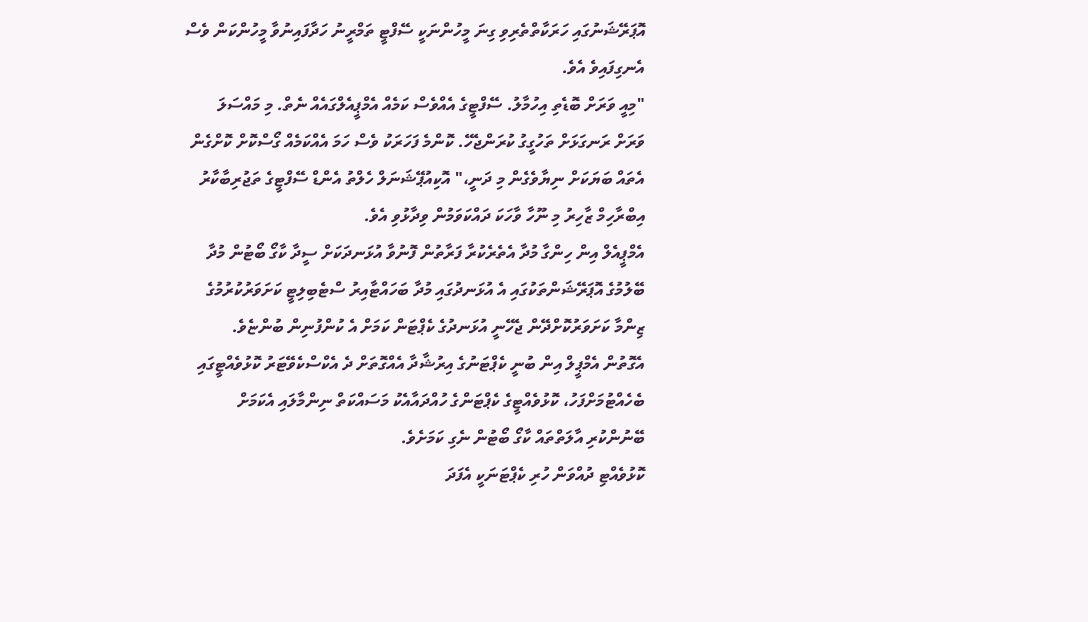އޮޕަރޭޝަނުގައި ހަރަކާތްތެރިވި ގިނަ މީހުންނަކީ ސޭފްޓީ ތަމްރީނު ހަދާފައިނުވާ މީހުންކަން ވެސް އެނގިފައިވެ އެވެ.
"މިއީ ވަރަށް ބޮޑެތި އިހުމާލު. ސޭފްޓީގެ އެއްވެސް ކަމެއް އެމްޕީއެލްގައެއް ނެތް. މި މައްސަލަ ވަރަށް ރަނގަޅަށް ތަހުގީގު ކުރަންޖެހޭ. ކޮންމެ ފަހަރަކު ވެސް ހަމަ އެއްކަމެއް ގޯސްކޮށް ކޮށްގެން އެތައް ބަޔަކަށް ނިޔާވެގެން މި ދަނީ،" އޮކިއުޕޭޝަނަލް ހެލްތު އެންޑް ސޭފްޓީގެ ތަޖުރިބާކާރު އިބްރާހިމް ޒާހިރު މި ނޫހާ ވާހަކަ ދައްކަވަމުން ވިދާޅުވި އެވެ.
އެމްޕީއެލް އިން ހިންގާ މުދާ އެތެރެކުރާ ފަރާތުން ފޮނުވާ އުޅަނދަކަށް ސީދާ ކާގޯ ބޯޓުން މުދާ ބޭލުމުގެ އޮޕަރޭޝަންތަކުގައި އެ އުޅަނދުގައި މުދާ ބަހައްޓާއިރު ސްޓެބިލިޓީ ކަށަވަރުކުރުމުގެ ޒިންމާ ކަށަވަރުކޮށްދޭން ޖެހޭނީ އުޅަނދުގެ ކެޕްޓަން ކަމަށް އެ ކުންފުނިން ބުންޏެވެ.
އެގޮތުން އެމްޕީލް އިން ބުނީ ކެޕްޓަނުގެ އިރުޝާދާ އެއްގޮތަށް ދެ އެކްސްކެވޭޓަރު ކޮޅުވެއްޓީގައި ބެހެއްޓުމަށްފަހު، ކޮޅުވެއްޓީގެ ކެޕްޓަންގެ ހުއްދައާއެކު މަސައްކަތް ނިންމާލައި އެކަމަށް ބޭނުންކުރި އާލަތްތައް ކާގޯ ބޯޓުން ނެގި ކަމަށެވެ.
ކޮޅުވެއްޓި ދުއްވަން ހުރި ކެޕްޓަނަކީ އެފަދަ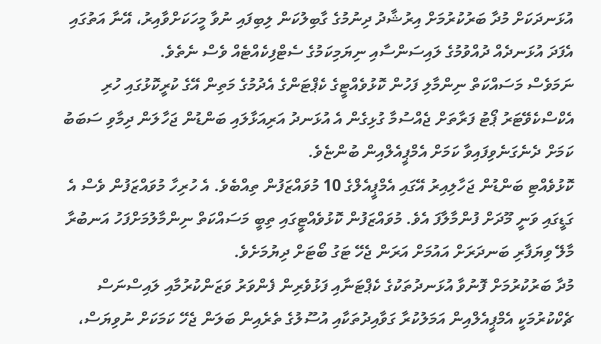އުޅަނދަކަށް މުދާ ބަރުކުރުމަށް އިރުޝާދު ދިނުމުގެ ގާބިލުކަން ލިބިފައި ނުވާ މީހަކަށްވާއިރު، އޭނާ އަތުގައި އެފަދަ އުޅަނދެއް ދުއްވުމުގެ ލައިސަންސާއި ނިޔަމިކަމުގެ ސެޓްފިކެއްޓެއް ވެސް ނެތެވެ.
ނަމަވެސް މަސައްކަތް ނިންމާލި ފަހުން ކޮޅުވެއްޓީގެ ކެޕްޓަންގެ އެދުމުގެ މަތިން އޭގެ ކުރީކޮޅުގައި ހުރި އެކްސްކެވޭޓަރު ޕޯޓު ފަރާތަށް ޖެއްސުމާ ގުޅިގެން އެ އުޅަނދު އަރިއަޅާލައި ބަންޑުން ޖަހާލަން ދިމާވި ސަބަބު ކަމަށް ދެނެގަނެވިފައިވާ ކަމަށް އެމްޕީއެލްއިން ބުންޏެވެ.
ކޮޅުވެއްޓި ބަންޑުން ޖަހާލިއިރު އޭގައި އެމްޕީއެލްގެ 10 މުވައްޒަފުން ތިއްބެވެ. އެ ހުރިހާ މުވައްޒަފުން ވެސް އެ ގަޑީގައި ވަނީ މޫދަށް ފުންމާލާފަ އެވެ. މުވައްޒަފުން ކޮޅުވެއްޓީގައި ތިބީ މަސައްކަތް ނިންމާލުމަށްފަހު އަނބުރާ މާލޭ ވިޔަފާރި ބަނދަރަށް އައުމަށް އަރަން ޖެހޭ ޓަގު ބޯޓަށް ދިޔުމަށެވެ.
މުދާ ބަރުކުރުމަށް ފޮނުވާ އުޅަނދުތަކުގެ ކެޕްޓަނާއި ފަޅުވެރިން ފެންވަރު ވަޒަންކުރުމާއި ލައިސްނަސް ޗެކްކުރުމަކީ އެމްޕީއެލްއިން އަމަލުކުރާ ގަވާއިދުތަކާއި އުސޫލުގެ ތެރެއިން ބަލަން ޖެހޭ ކަމަކަށް ނުވިޔަސް،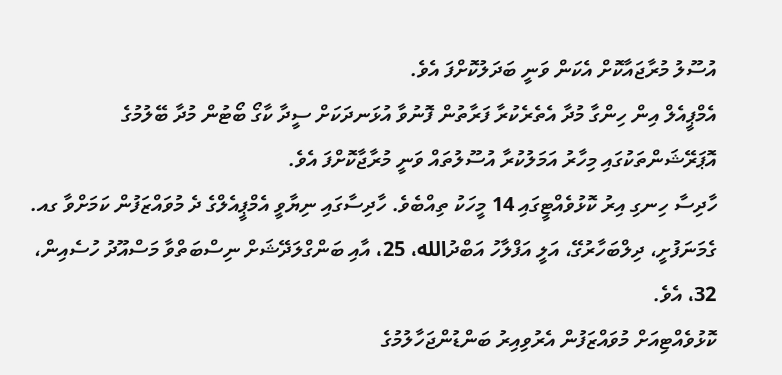އުސޫލު މުރާޖައާކޮށް އެކަން ވަނީ ބަދަލުކޮށްފަ އެވެ.
އެމްޕީއެލް އިން ހިންގާ މުދާ އެތެރެކުރާ ފަރާތުން ފޮނުވާ އުޅަނދަކަށް ސީދާ ކާގޯ ބޯޓުން މުދާ ބޭލުމުގެ އޮޕަރޭޝަންތަކުގައި މިހާރު އަމަލުކުރާ އުސޫލުތައް ވަނީ މުރާޖާކޮށްފަ އެވެ.
ހާދިސާ ހިނގި އިރު ކޮޅުވެއްޓީގައި 14 މީހަކު ތިއްބެވެ. ހާދިސާގައި ނިޔާވީ އެމްޕީއެލްގެ ދެ މުވައްޒަފުން ކަމަށްވާ ގއ. ގެމަނަފުށީ، ދިލްބަހާރުގޭ، އަލީ އަފްލާހު އަބްދުالله، 25، އާއި ބަންގްލަދޭޝަށް ނިސްބަތްވާ މަސްއޫދު ހުސެއިން، 32، އެވެ.
ކޮޅުވެއްޓިއަށް މުވައްޒަފުން އެރުވިއިރު ބަންޑުންޖަހާލުމުގެ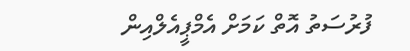ފުރުސަތު އޮތް ކަމަށް އެމްޕީއެލްއިން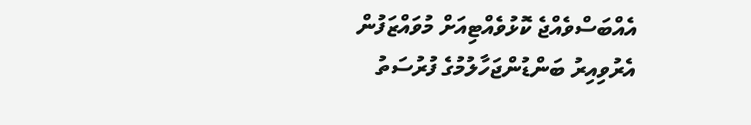އެއްބަސްވެއްޖެ ކޮޅުވެއްޓިއަށް މުވައްޒަފުން އެރުވިއިރު ބަންޑުންޖަހާލުމުގެ ފުރުސަތު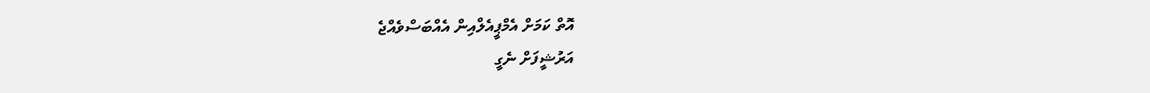އޮތް ކަމަށް އެމްޕީއެލްއިން އެއްބަސްވެއްޖެ
އަރުޝީފަށް ނެގީ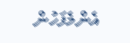އެންމެފަހުން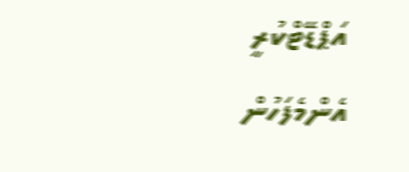އަޕްޑޭޓްކުރީ
އެންމެފަހުން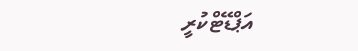އަޕްޑޭޓްކުރީ